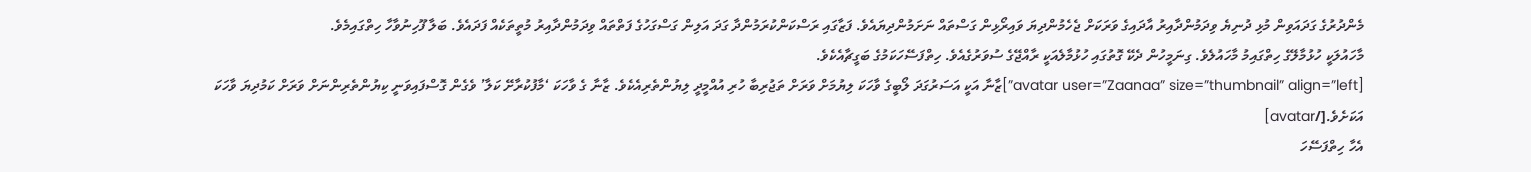މެންދުރުގެ ގަދައަވިން މުޅި ދުނިޔެ ވިދަމުންދާއިރު އާދައިގެ ވަރަކަށް ޖެހެމުންދިޔަ ވައިރޯޅިން ގަސްތައް ނަށަމުންދިޔައެވެ. ފަޒާގައި ރަސްކަންކުރަމުންދާ ގަދަ އަލިން ގަސްގަހުގެ ފަތްތައް ވިދަމުންދާއިރު މުތީތަކެއް ފަދައެވެ. ބަލާ ފޫހިނުވާހާ ހިތްގައިމެވެ.
މާހައުލަކީ ހުޅުމާލޭގެ ހިތްގައިމު މާހައުލެވެ. ގިނަމީހުން ދެކޭ ގޮތުގައި ހުޅުމާލެއަކީ ރާއްޖޭގެ ސުވަރުގެއެވެ. ހިތްފަސޭހަކަމުގެ ބަގީޗާއެކެވެ.
[avatar user=”Zaanaa” size=”thumbnail” align=”left”]ޒާނާ އަކީ އަސަރުގަދަ ލޯބީގެ ވާހަކަ ލިޔުމަށް ވަރަށް ތަޖުރިބާ ހުރި އުއްމީދީ ލިޔުންތެރިއެކެވެ. ޒާނާ ގެ ވާހަކަ ‘މާފުކުރާށޭ ކަލާ’ ވެގެން ގޮސްފައިވަނީ ކިޔުންތެރިންނަށް ވަރަށް ކަމުދިޔަ ވާހަކަ އަކަށެވެ.[/avatar]
އެހާ ހިތްފަސޭހަ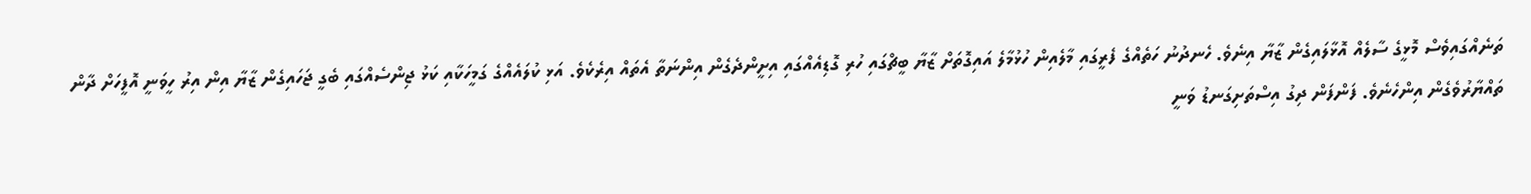ތަނެއްގައިވެސް މޮޅީގެ ސާލެއް އޮޅާލައިގެން ޒާޔާ އިނެވެ. ހެނދުނު ހަތެއްގެ ފެރީގައި މާލެއިން ހުޅުމާލެ އައިގޮތަށް ޒާޔާ ބީޗްގައި ހުރި ގޮޑިއެއްގައި އިށީންދެގެން އިންނަތާ އެތައް އިރެކެވެ. އަޅި ކުލައެއްގެ ގަމީހަކާއި ކަޅު ޖިންސެއްގައި ބެގީ ޖަހައިގެން ޒާޔާ އިން އިރު ހީވަނީ އޮފީހަށް ދާން ތައްޔާރުވެގެން އިންހެނެވެ. ފަންފަން ދިގު އިސްތަށިގަނޑު ވަނީ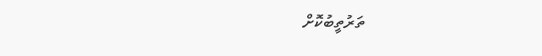ތަރުތީބުކޮށް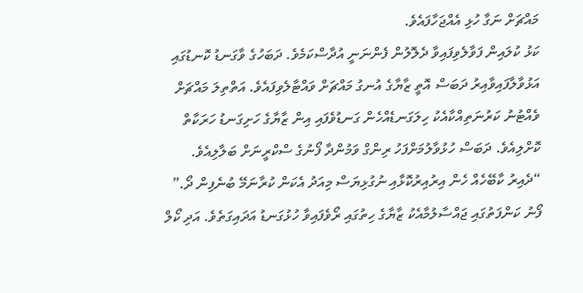މައްޗަށް ނަގާ ހުޅި އެއްޖަހާފައެވެ.
ކަޅު ކުލައިން ފަވާލެވިފައިވާ ދެލޮލުން ފެންނަނީ އުދާސްކަމެވެ. ދަބަހުގެ ވާގަނޑު ކޮނޑުގައި އަޅުވާލާފައިވާއިރު ދަބަސް އޮތީ ޒާޔާގެ އުނގު މައްޗަށް ވައްޓާލެވިފައެވެ. އަތްތިލަ މައްޗަށް ވެއްޓުނު ކަރުނަތިއްކާއެކު ހިލަގަނޑެއްހެން ގަނޑުވެފައި އިން ޒާޔާގެ ހަށިގަނޑު ހަރަކާތް ކޮށްލިއެވެ. ދަބަސް ހުޅުވާލުމަށްފަހު ރިންގް ވަމުންދާ ފޯނުގެ ސްކްރީނަށް ބަލާލިއެވެ.
“ދެއިރު ކާބޭހެއް ހެން އިރުއިރުކޮޅާއި ނުގުޅިޔަސް މިއަދު އެކަން ކުރާނަމޭ ބުނެފިން ދޯ.” ފޯނު ކަންފަތުގައި ޖައްސާލުމާއެކު ޒާޔާގެ ހިތުގައި ރޯވެފައިވާ ހުޅުގަނޑު އަދައިގަތެވެ. އަދި ކޯލް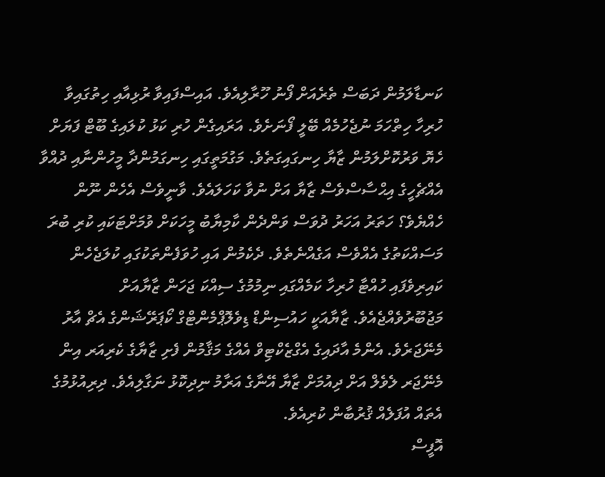ކަނޑާލަމުން ދަބަސް ތެރެއަށް ފޯނު ހޫރާލިއެވެ. އައިސްފައިވާ ރުޅިއާއި ހިތުގައިވާ ހުރިހާ ހިތްހަމަ ނުޖެހުމެއް ބޭލީ ފޯނަށެވެ. އަރައިގެން ހުރި ކަޅު ކުލައިގެ ބޫޓް ފަޔަށް ހެޔޮ ވަރުކޮށްލަމުން ޒާޔާ ހިނގައިގަތެވެ. މަގުމަތީގައި ހިނގަމުންދާ މީހުންނާއި ދުއްވާ އެއްޗެހީގެ އިޙްސާސްވެސް ޒާޔާ އަށް ނުވާ ކަހަލައެވެ. ވާނީވެސް އެހެން ނޫން ހެއްޔެވެ؟ ހަތަރު އަހަރު ދުވަސް ވަންދެން ކާމިޔާބު މީހަކަށް ވުމަށްޓަކައި ކުރި ބުރަ މަސައްކަތުގެ އެއްވެސް އަގެއްނެތެވެ. ދެކެމުން އައި ހުވަފެންތަކުގައި ކުލަޖެހެން ކައިރިވެފައި ހުއްޓާ ހުރިހާ ކަމެއްގައި ނިމުމުގެ ސިއްކަ ޖަހަން ޒާޔާއަށް މަޖުބޫރުވެއްޖެއެވެ. ޒާޔާއަކީ ހައުސިންޑް ޑިވެލޮޕްމެންޓްގް ކޯޕަރޭޝަންގެ އެޗް އާރު މެނޭޖަރެވެ. އެންމެ އާދައިގެ އެގްޒެކްޓިވް އެއްގެ މަޤާމުން ފެށި ޒާޔާގެ ކެރިއަރ އިން މެނޭޖަރ ލެވެލް އަށް ދިއުމަށް ޒާޔާ އޭނާގެ އަރާމު ނިދިކޮޅު ނަގާލިއެވެ. ދިރިއުޅުމުގެ އެތައް އުފަލެއް ޤުރުބާން ކުރިއެވެ.
އޮފީސް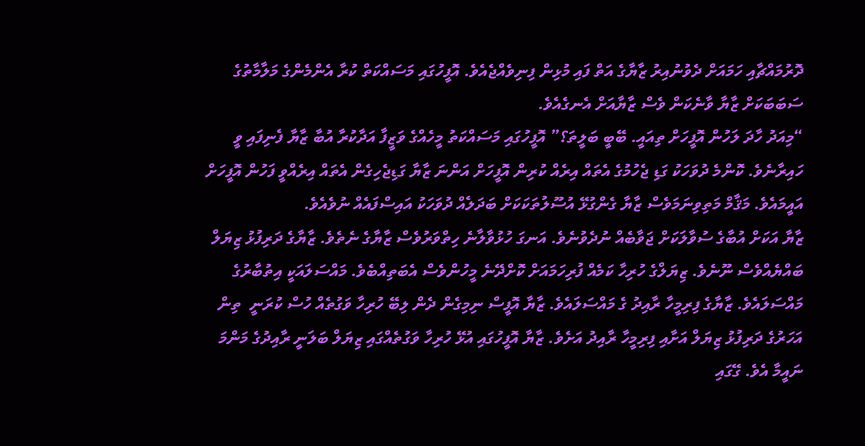ދޮރުމައްޗާއި ހަމައަށް ދެވުނުއިރު ޒާޔާގެ އަތް ފައި މުޅިން ފިނިވެއްޖެއެވެ. އޮފީހުގައި މަސައްކަތް ކުރާ އެންމެންގެ މަލާމާތުގެ ސަބަބަކަށް ޒާޔާ ވާނެކަން ވެސް ޒާޔާއަށް އެނގެއެވެ.
“މިއަދު ހާދަ ލަހުން އޮފީހަށް ތިއައީ. ބޭބީ ބަލީތަ؟” އޮފީހުގައި މަސައްކަތު މީހެއްގެ ވަޒީފާ އަދާކުރާ އުބާ ޒާޔާ ފެނިފައި ވީ ހައިރާނެވެ. ކޮންމެ ދުވަހަކު ގަޑި ޖެހުމުގެ އެތައް އިރެއް ކުރިން އޮފީހަށް އަންނަ ޒާޔާ ގަޑިޖެހިގެން އެތައް އިރެއްވީ ފަހުން އޮފީހަށް އައީމައެވެ. މަޤާމް މަތިވިނަމަވެސް ޒާޔާ ގެންގުޅޭ އުސޫލުތަކަކަށް ބަދަލެއް ދުވަހަކު އައިސްފައެއް ނުވެއެވެ.
ޒާޔާ އަކަށް އުބާގެ ސުވާލަކަށް ޖަވާބެއް ނުދެވުނެވެ. އަނގަ ހުޅުވާލާނެ ހިތްވަރުވެސް ޒާޔާގެ ނެތެވެ. ޒާޔާގެ ދަރިފުޅު ޒިޔަލް ބައްޔެއްވެސް ނޫނެވެ. ޒިޔަލްގެ ހުރިހާ ކަމެއް ފުރިހަމައަށް ކޮށްދޭނެ މީހުންވެސް އެބަތިއްބެވެ. މައްސަލައަކީ އިތުބާރުގެ މައްސަލައެވެ. ޒާޔާގެ ފިރިމީހާ ރާއިދު ގެ މައްސަލައެވެ. ޒާޔާ އޮފީސް ނިމިގެން ދެން ލިބޭ ހުރިހާ ވަގުތެއް ހުސް ކުރަނީ  ތިން އަހަރުގެ ދަރިފުޅު ޒިޔަލް އަށާއި ފިރިމީހާ ރާއިދު އަށެވެ. ޒާޔާ އޮފީހުގައި އުޅޭ ހުރިހާ ވަގުތެއްގައި ޒިޔަލް ބަލަނީ ރާއިދުގެ މަންމަ ނައީމާ އެވެ. ގޭގައި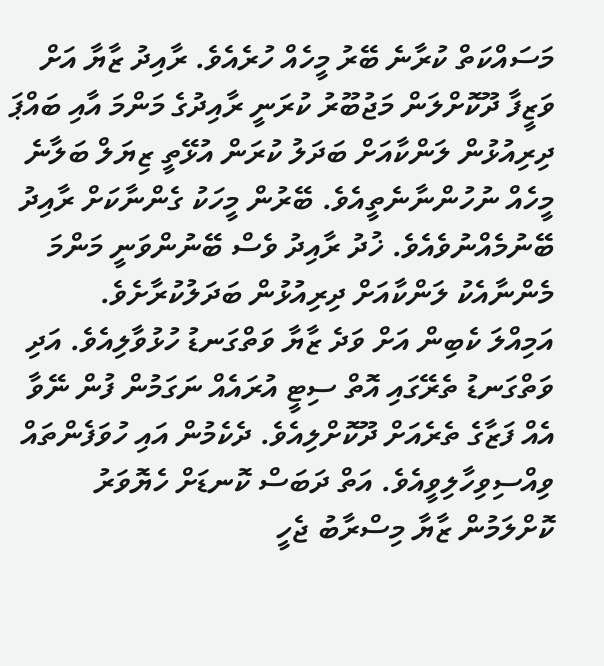މަސައްކަތް ކުރާނެ ބޭރު މީހެއް ހުރެއެވެ. ރާއިދު ޒާޔާ އަށް ވަޒީފާ ދޫކޮށްލަން މަޖުބޫރު ކުރަނީ ރާއިދުގެ މަންމަ އާއި ބައްޕަ ދިރިއުޅުން ލަންކާއަށް ބަދަލު ކުރަން އުޅޭތީ ޒިޔަލް ބަލާނެ މީހެއް ނުހުންނާނެތީއެވެ. ބޭރުން މީހަކު ގެންނާކަށް ރާއިދު ބޭނުމެއްނުވެއެވެ. ޚުދު ރާއިދު ވެސް ބޭނުންވަނީ މަންމަ މެންނާއެކު ލަންކާއަށް ދިރިއުޅުން ބަދަލުކުރާށެވެ.
އަމިއްލަ ކެބިން އަށް ވަދެ ޒާޔާ ވަތްގަނޑު ހުޅުވާލިއެވެ. އަދި ވަތްގަނޑު ތެރޭގައި އޮތް ސިޓީ އުރައެއް ނަގަމުން ފުން ނޭވާ އެއް ފަޒާގެ ތެރެއަށް ދޫކޮށްލިއެވެ. ދެކެމުން އައި ހުވަފެންތައް ވިއްސިވިހާލިވީއެވެ. އަތް ދަބަސް ކޮނޑަށް ހެޔޮވަރު ކޮށްލަމުން ޒާޔާ މިސްރާބު ޖެހީ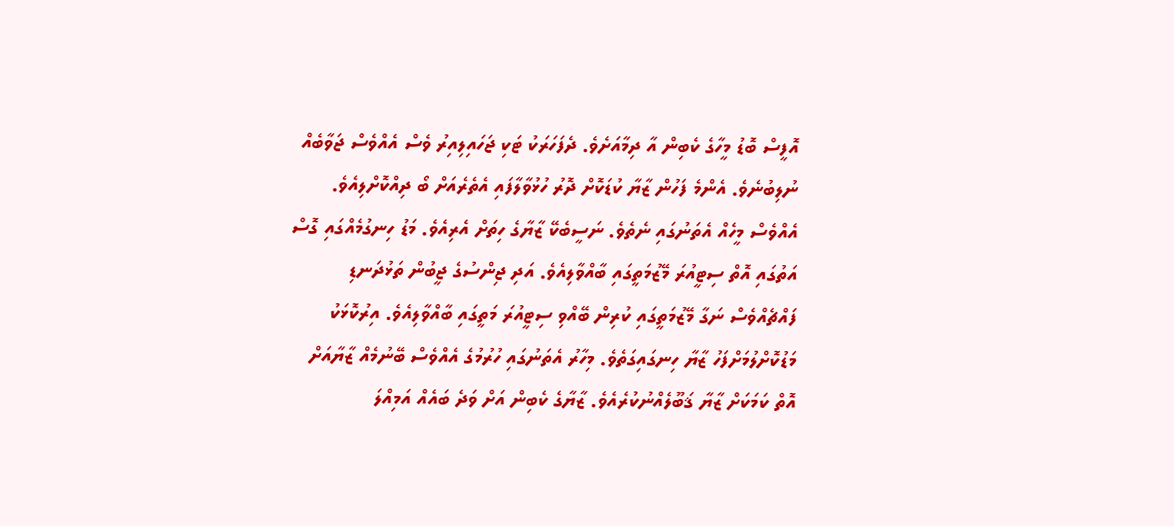އޮފީސް ބޮޑު މީހާގެ ކެބިން އާ ދިމާއަށެވެ. ދެފަހަރަކު ޓަކި ޖަހައިލިއިރު ވެސް އެއްވެސް ޖަވާބެއް ނުލިބުނެވެ. އެންމެ ފަހުން ޒާޔާ ކުޑަކޮށް ދޮރު ހުޅުވާލާފައި އެތެރެއަށް ބޯ ދިއްކޮށްލިއެވެ. އެއްވެސް މީހެއް އެތަނުގައި ނެތެވެ. ނަސީބެކޭ ޒާޔާގެ ހިތަށް އެރިއެވެ. މަޑު ހިނގުމެއްގައި ގޮސް އަތުގައި އޮތް ސިޓީއުރަ މޭޒުމަތީގައި ބާއްވާލިއެވެ. އަދި ޖިންސުގެ ޖީބުން ތަޅުދަނޑި ފައްޗެއްވެސް ނަގާ މޭޒުމަތީގައި ކުރިން ބޭއްވި ސިޓީއުރަ މަތީގައި ބާއްވާލިއެވެ. އިރުކޮޅަކު މަޑުކޮށްލުމަށްފަހު ޒާޔާ ހިނގައިގަތެވެ. މިހާރު އެތަނުގައި ހުރުމުގެ އެއްވެސް ބޭނުމެއް ޒާޔާއަށް އޮތް ކަމަކަށް ޒާޔާ ޤަބޫލެއްނުކުރެއެވެ. ޒާޔާގެ ކެބިން އަށް ވަދެ ބައެއް އަމިއްލަ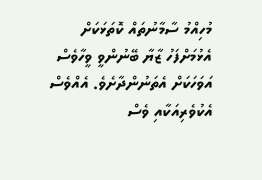މުހިއްމު ސާމާނުތައް ކޮތަޅަކަށް އެޅުމަށްފަހު ޒާޔާ ބޭނުންވީ ވީހާވެސް އަވަހަކަށް އެތަނުންދާށެވެ. އެއްވެސް އެކުވެރިއަކާއި ވެސް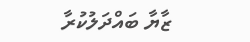ޒާޔާ ބައްދަލުކުރާ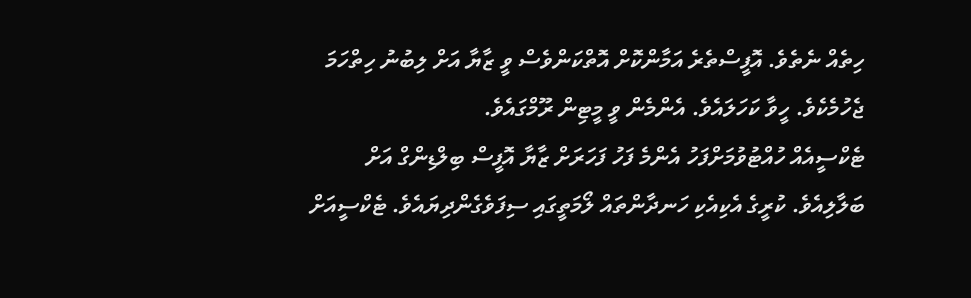ހިތެއް ނެތެވެ. އޮފީސްތެރެ އަމާންކޮށް އޮތްކަންވެސް ވީ ޒާޔާ އަށް ލިބުނު ހިތްހަމަ ޖެހުމެކެވެ. ހީވާ ކަހަލައެވެ. އެންމެން ވީ މީޓިން ރޫމްގައެވެ.
ޓެކްސީއެއް ހުއްޓުވުމަށްފަހު އެންމެ ފަހު ފަހަރަށް ޒާޔާ އޮފީސް ބިލްޑިންގް އަށް ބަލާލިއެވެ. ކުރީގެ އެކިއެކި ހަނދާންތައް ލޯމަތީގައި ސިފަވެގެންދިޔައެވެ. ޓެކްސީއަށް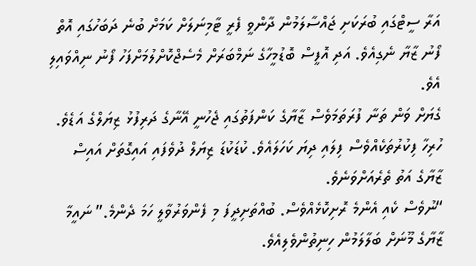އަރާ ސީޓްގައި ބުރަކަށި ޖައްސާލަމުން ދާންވީ ފެރީ ޓާމިނަލަށް ކަމަށް ބުނެ ދަބަހުގައި އޮތް ފޯނު ޒާޔާ ނެގިއެވެ. އަދި އޮފީސް ބޮޑުމީހާގެ ނަމްބަރަށް މެސެޖްކޮށްލުމަށްފަހު ފޯނު ނިއްވައިލި އެވެ.
ގެޔަށް ވަން ތަނާ ފުރަތަމަވެސް ޒާޔާގެ ކަންފަތުގައި ޖެހުނީ އޭނާގެ ދަރިފުޅު ޒިޔަލްގެ އަޑެވެ. ހުރިހާ ފިކުރުތަކެއްވެސް ފިލައި ދިޔަ ކަހަލައެވެ. ކުޑަކުޑަ ޒިޔަލް ދުވެފައި އައިގޮތަށް އައިސް ޒާޔާގެ އަތު ތެރެއަށްވަނެވެ.
“ނުވެސް ކެއި އެންމެ ރޮށިކޮޅެއްވެސް. ބުއްތަށިދީފަ މި ފެންވަރުވާލީ ހަމަ ދެންމެ.” ނައީމާ ޒާޔާގެ މޫނަށް ބަލާލަމުން ހިނިތުންވެލިއެވެ.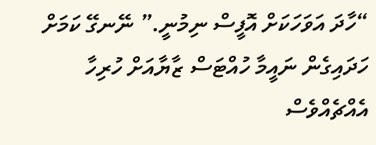“ހާދަ އަވަހަކަށް އޮފީސް ނިމުނީ.” ނޭނގޭ ކަމަށް ހަދައިގެން ނައީމާ ހުއްޓަސް ޒާޔާއަށް ހުރިހާ އެއްޗެއްވެސް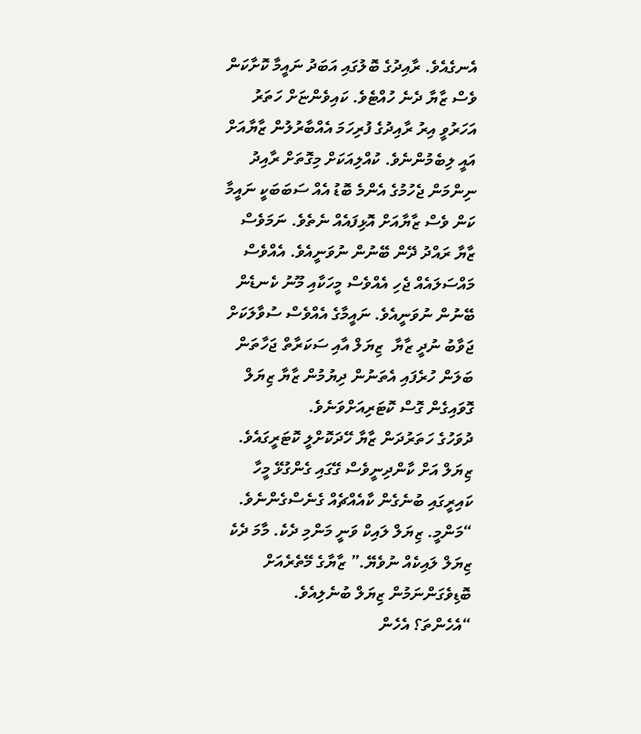އެނގެއެވެ. ރާއިދުގެ ބޮލުގައި އަބަދު ނައީމާ ކޮށާކަން ވެސް ޒާޔާ ދެނެ ހުއްޓެވެ. ކައިވެންޏަށް ހަތަރު އަހަރުވީ އިރު ރާއިދުގެ ފުރިހަމަ އެއްބާރުލުން ޒާޔާއަށް އައީ ލިބެމުންނެވެ. ކުއްލިއަކަށް މިގޮތަށް ރާއިދު ނިންމަން ޖެހުމުގެ އެންމެ ބޮޑު އެއް ސަބަބަކީ ނައީމާ ކަން ވެސް ޒާޔާއަށް އޮޅިފައެއް ނެތެވެ. ނަމަވެސް ޒާޔާ ރައްދު ދޭން ބޭނުން ނުވަނީއެވެ. އެއްވެސް މައްސަލައެއް ޖެހި އެއްވެސް މީހަކާއި މޫނު ކެނޑެން ބޭނުން ނުވަނީއެވެ. ނައީމާގެ އެއްވެސް ސުވާލަކަށް ޖަވާބު ނުދީ ޒާޔާ  ޒިޔަލް އާއި ސަކަރާތް ޖަހާތަން ބަލަން ހުރެފައި އެތަނުން ދިޔުމުން ޒާޔާ ޒިޔަލް ގޮވައިގެން ގޮސް ކޮޓަރިއަށްވަނެވެ.
ދުވަހުގެ ހަތަރުދަން ޒާޔާ ހޭދަކޮށްލީ ކޮޓަރީގައެވެ. ޒިޔަލް އަށް ކާންދިނީވެސް ގޭގައި ގެންގުޅޭ މީހާ ކައިރީގައި ބުނެގެން ކާއެއްޗެއް ގެނެސްގެންނެވެ.
“މަންމީ. ޒިޔަލް ލައިކް ވަނީ މަންމި ދެކެ. މާމަ ދެކެ ޒިޔަލް ލައިކެއް ނުވެޔޭ.” ޒާޔާގެ މޭތެރެއަށް ބޮޑިވެގަންނަމުން ޒިޔަލް ބުނެލިއެވެ.
“އެހެންތަ؟ އެހެން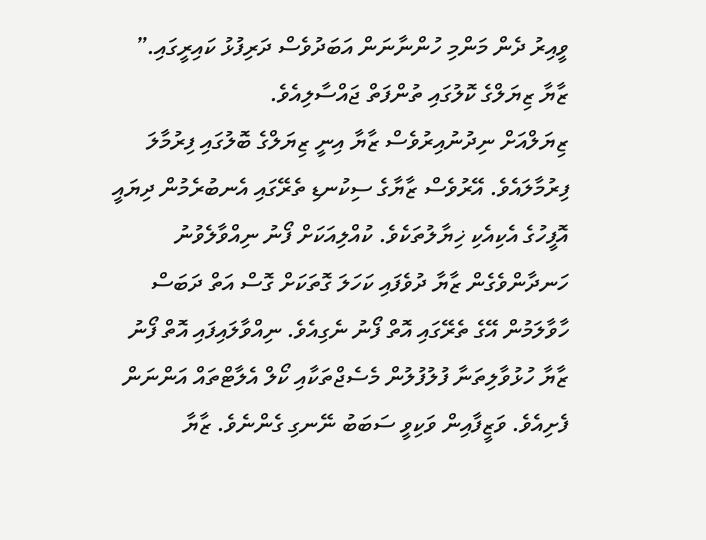ވީއިރު ދެން މަންމި ހުންނާނަން އަބަދުވެސް ދަރިފުޅު ކައިރީގައި.” ޒާޔާ ޒިޔަލްގެ ކޮލުގައި ތުންފަތް ޖައްސާލިއެވެ.
ޒިޔަލްއަށް ނިދުނުއިރުވެސް ޒާޔާ އިނީ ޒިޔަލްގެ ބޮލުގައި ފިރުމާލަ ފިރުމާލައެވެ. އޭރުވެސް ޒާޔާގެ ސިކުނޑި ތެރޭގައި އެނބުރެމުން ދިޔައީ އޮފީހުގެ އެކިއެކި ޚިޔާލުތަކެވެ. ކުއްލިއަކަށް ފޯނު ނިއްވާލެވުނު ހަނދާންވެގެން ޒާޔާ ދުވެފައި ކަހަލަ ގޮތަކަށް ގޮސް އަތް ދަބަސް ހާވާލަމުން އޭގެ ތެރޭގައި އޮތް ފޯނު ނެގިއެވެ. ނިއްވާލައިފައި އޮތް ފޯނު ޒާޔާ ހުޅުވާލިތަނާ ފުލުފުލުން މެސެޖްތަކާއި ކޯލް އެލާޓްތައް އަންނަން ފެށިއެވެ. ވަޒީފާއިން ވަކިވީ ސަބަބު ނޭނގި ގެންނެވެ. ޒާޔާ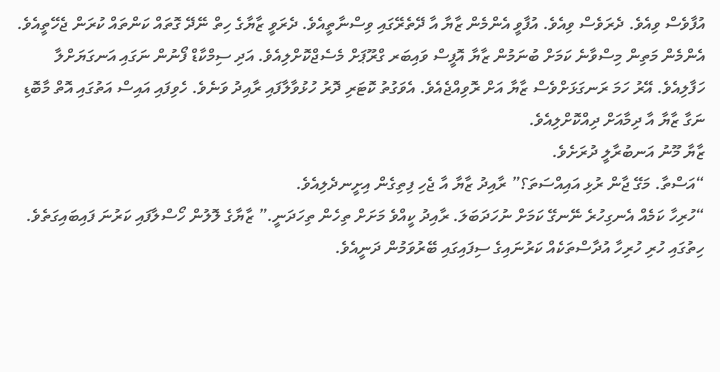އުފާވެސް ވިއެވެ. ދެރަވެސް ވިއެވެ. އުފާވީ އެންމެން ޒާޔާ އާ ދޭތެރޭގައި ވިސްނާތީއެވެ. ދެރަވީ ޒާޔާގެ ހިތް ނޭދޭ ގޮތައް ކަންތައް ކުރަން ޖެހޭތީއެވެ.
އެންމެން މަތިން މިސްވާނެ ކަމަށް ބުނަމުން ޒާޔާ އޮފީސް ވައިބަރ ގްރޫޕަށް މެސެޖްކޮށްލިއެވެ. އަދި ސިމްކާޑް ފޯނުން ނަގައި އަނގަޔަށްލާ ހަފާލިއެވެ. އޭރު ހަމަ ރަނގަޅަށްވެސް ޒާޔާ އަށް ރޮވިއްޖެއެވެ. އެވަގުތު ކޮޓަރި ދޮރު ހުޅުވާލާފައި ރާއިދު ވަނެވެ. ހެވިފައި އައިސް އަތުގައި އޮތް މާބޮޑި ނަގާ ޒާޔާ އާ ދިމާއަށް ދިއްކޮށްލިއެވެ.
ޒާޔާ މޫނު އަނބުރާލީ ދުރަށެވެ.
“އަސްތާ. މަގޭ ޖާން ރުޅި އައިއްސަތަ؟” ރާއިދު ޒާޔާ އާ ޖެހި ފިތިގެން އިށީނދެލިއެވެ.
“ހުރިހާ ކަމެއް އެނގިހުރެ ނޭނގޭ ކަމަށް ނުހަދަބަލަ. ރާއިދު ކީއްވެ މަށަށް ތިހެން ތިހަދަނީ.” ޒާޔާގެ ލޮލުން ހޯސްލާފައި ކަރުނަ ފައިބައިގަތެވެ. ހިތުގައި ހުރި ހުރިހާ އުދާސްތަކެއް ކަރުނައިގެ ސިފައިގައި ބޭރުވަމުން ދަނީއެވެ.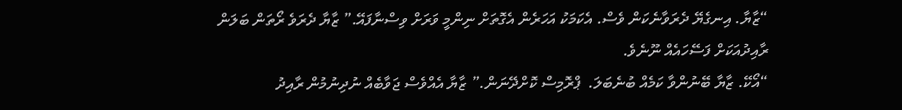“ޒާޔާ. އިނގެޔޭ ދެރަވާނެކަން ވެސް. އެކަމަކު އަހަރެން އެގޮތަށް ނިންމީ ވަރަށް ވިސްނާފައޭ.” ޒާޔާ ދެރަވެ ރޯތަން ބަލަން ރާއިދުއަކަށް ފަސޭހައެއް ނޫނެވެ.
“އޯކޭ. ޒާޔާ ބޭނުންވާ ކަމެއް ބުނެބަލަ.  ޕްރޮމިސް ކޮށްދޭނަން.” ޒާޔާ އެއްވެސް ޖަވާބެއް ނުދިނުމުން ރާއިދު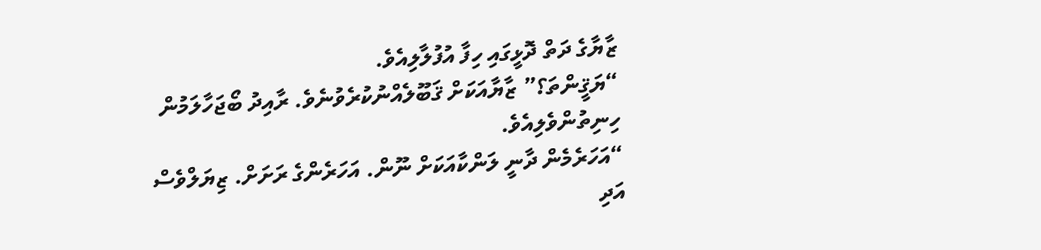ޒާޔާގެ ދަތް ދޮޅީގައި ހިފާ އުފުލާލިއެވެ.
“ޔަޤީންތަ؟” ޒާޔާއަކަށް ޤަބޫލެއްނުކުރެވުނެވެ. ރާއިދު ބޯޖަހާލަމުން ހިނިތުންވެލިއެވެ.
“އަހަރެމެން ދާނީ ލަންކާއަކަށް ނޫން. އަހަރެންގެ ރަށަށް. ޒިޔަލްވެސް އަދި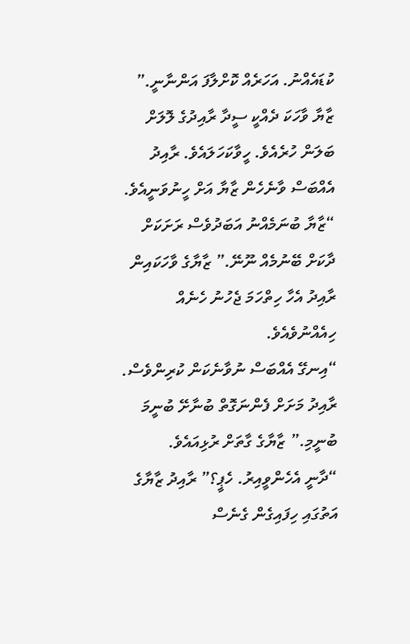ކުޑައެއްނު. އަހަރެއް ކޮށްލާފަ އަންނާނީ.” ޒާޔާ ވާހަކަ ދެއްކީ ސީދާ ރާއިދުގެ ލޮލަށް ބަލަން ހުރެއެވެ. ހީވާކަހަލައެވެ. ރާއިދު އެއްބަސް ވާނެހެން ޒާޔާ އަށް ހީނުވަނީއެވެ.
“ޒާޔާ ބުނަމެއްނު އަބަދުވެސް ރަށަކަށް ދާކަށް ބޭނުމެއް ނޫނޭ.” ޒާޔާގެ ވާހަކައިން ރާއިދު އެހާ ހިތްހަމަ ޖެހުނު ހެނެއް ހިއެއްނުވެއެވެ.
“އިނގޭ އެއްބަސް ނުވާނެކަން ކުރިންވެސް. ރާއިދު މަށަށް ފެންނަގޮތް ބުނާށޭ ބުނީމަ ބުނީމި.” ޒާޔާގެ ގާތަށް ރުޅިއައެވެ.
“ދާނީ އެހެންވީއިރު. ހެޕީ؟” ރާއިދު ޒާޔާގެ އަތުގައި ހިފައިގެން ގެނެސް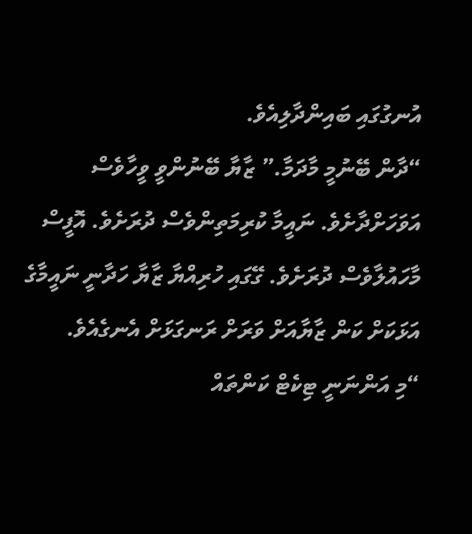އުނގުގައި ބައިންދާލިއެވެ.
“ދާން ބޭނުމީ މާދަމާ.” ޒާޔާ ބޭނުންވީ ވީހާވެސް އަވަހަށްދާށެވެ. ނައީމާ ކުރިމަތިންވެސް ދުރަށެވެ. އޮފީސް މާހައުލާވެސް ދުރަށެވެ. ގޭގައި ހުރިއްޔާ ޒާޔާ ހަދާނީ ނައީމާގެ އަޅަކަށް ކަން ޒާޔާއަށް ވަރަށް ރަނގަޅަށް އެނގެއެވެ.
“މި އަންނަނީ ޓިކެޓް ކަންތައް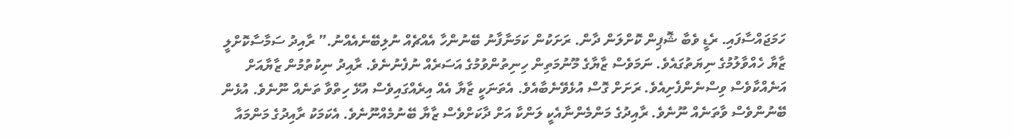ހަމަޖައްސާފައި. ރެޑީ ވެބާ ޝޮޕިން ކޮށްލަން ދާން. ރަށަކުން ކަމަނާފާނު ބޭނުންހާ އެއްޗެއް ނުލިބޭނެއެއްނު.” ރާއިދު ސަމާސާކޮށްލީ ޒާޔާ ހެއްވާލުމުގެ ނިޔަތުގައެވެ. ނަމަވެސް ޒާޔާގެ މޫނުމަތިން ހިނިތުންވުމުގެ އަސަރެއް ނުފެނުނެވެ. ރާއިދު ނިކުތުމުން ޒާޔާއަށް އަނެއްކާވެސް ވިސްނެންފެށިއެވެ. ރަށަށް ގޮސް އުޅެވޭނެބާއެވެ. އެތަނަކީ ޒާޔާ އެއް އިރެއްގައިވެސް އުޅޭ ހިތްވާ ތަނެއް ނޫނެވެ. އުޅެން ބޭނުންވެސް ވާތަނެއް ނޫނެވެ. ރާއިދުގެ މަންމެންނާއެކީ ލަންކާ އަށް ދާކަށްވެސް ޒާޔާ ބޭނުމެއްނޫނެވެ. އެކަމަކު ރާއިދުގެ މަންމައާ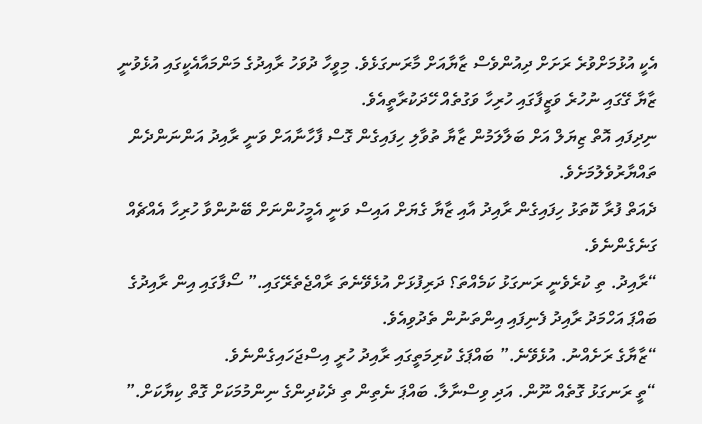އެކީ އުޅުމަށްވުރެ ރަށަށް ދިއުންވެސް ޒާޔާއަށް މާރަނގަޅެވެ. މިވީހާ ދުވަހު ރާއިދުގެ މަންމައާއެކީގައި އުޅެވުނީ ޒާޔާ ގޭގައި ނުހުރެ ވަޒީފާގައި ހުރިހާ ވަގުތެއް ހޭދަކުރާތީއެވެ.
ނިދިފައި އޮތް ޒިޔަލް އަށް ބަލާލަމުން ޒާޔާ ތުވާލި ހިފައިގެން ގޮސް ފާހާނާއަށް ވަނީ ރާއިދު އަންނަންދެން ތައްޔާރުވެލުމަށެވެ.
ދެއަތް ފުރާ ކޮތަޅު ހިފައިގެން ރާއިދު އާއި ޒާޔާ ގެޔަށް އައިސް ވަނީ އެމީހުންނަށް ބޭނުންވާ ހުރިހާ އެއްޗެއް ގަނެގެންނެވެ.
“ރާއިދު. ތި ކުރެވެނީ ރަނގަޅު ކަމެއްތަ؟ ދަރިފުޅަށް އުޅެވޭނެތަ ރާއްޖެތެރޭގައި.” ސޯފާގައި އިން ރާއިދުގެ ބައްޕަ އަހްމަދު ރާއިދު ފެނިފައި އިންތަނުން ތެދުވިއެވެ.
“ޒާޔާގެ ރަށެއްނު. އުޅެވޭނެ.” ބައްޕަގެ ކުރިމަތީގައި ރާއިދު ހުރީ އިސްޖަހައިގެންނެވެ.
“ތީ ރަނގަޅު ގޮތެއް ނޫން. އަދި ވިސްނާލާ. ބައްޕަ ނެތިން ތި ދެކުދިންގެ ނިންމުމަކަށް ގޮތް ކިޔާކަށް.”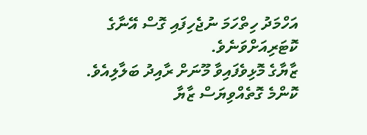އަހްމަދު ހިތްހަމަ ނުޖެހިފައި ގޮސް އޭނާގެ ކޮޓަރިއަށްވަނެވެ.
ޒާޔާގެ މޮޅިވެފައިވާ މޫނަށް ރާއިދު ބަލާލިއެވެ. ކޮންމެ ގޮތެއްވިޔަސް ޒާޔާ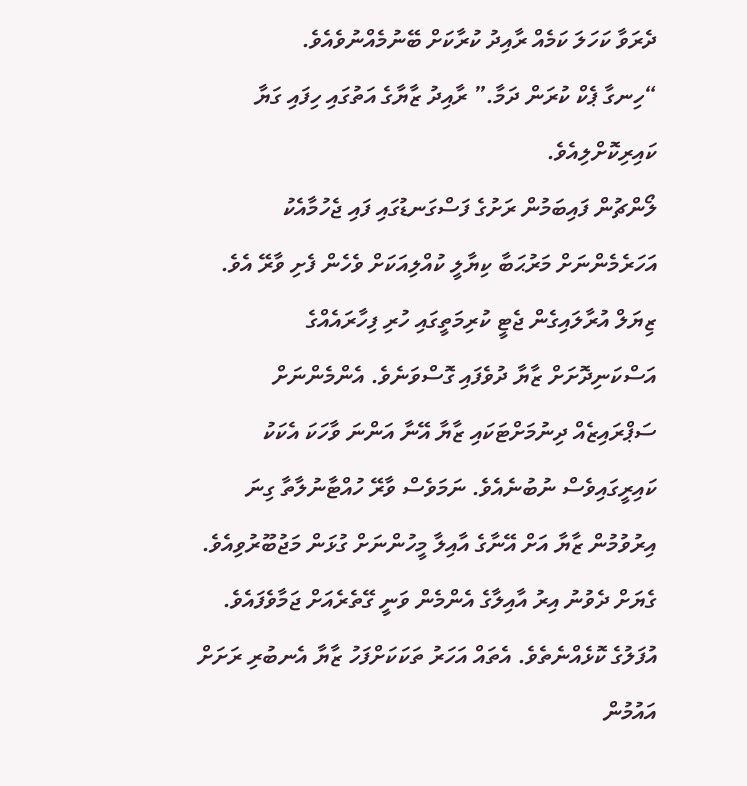ދެރަވާ ކަހަލަ ކަމެއް ރާއިދު ކުރާކަށް ބޭނުމެއްނުވެއެވެ.
“ހިނގާ ޕެކް ކުރަން ދަމާ.” ރާއިދު ޒާޔާގެ އަތުގައި ހިފައި ގަޔާ ކައިރިކޮށްލިއެވެ.
ލޯންޗުން ފައިބަމުން ރަށުގެ ފަސްގަނޑުގައި ފައި ޖެހުމާއެކު އަހަރެމެންނަށް މަރުޙަބާ ކިޔާލީ ކުއްލިއަކަށް ވެހެން ފެށި ވާރޭ އެވެ. ޒިޔަލް އުރާލައިގެން ޖެޓީ ކުރިމަތީގައި ހުރި ފިހާރައެއްގެ އަސްކަނިދޮށަށް ޒާޔާ ދުވެފައި ގޮސްވަނެވެ. އެންމެންނަށް ސަޕްރައިޒެއް ދިނުމަށްޓަކައި ޒާޔާ އޭނާ އަންނަ ވާހަކަ އެކަކު ކައިރީގައިވެސް ނުބުނެއެވެ. ނަމަވެސް ވާރޭ ހުއްޓާނުލާތާ ގިނަ އިރުވުމުން ޒާޔާ އަށް އޭނާގެ އާއިލާ މީހުންނަށް ގުޅަން މަޖުބޫރުވިއެވެ.
ގެޔަށް ދެވުނު އިރު އާއިލާގެ އެންމެން ވަނީ ގޭތެރެއަށް ޖަމާވެފައެވެ. އުފަލުގެ ކޮޅެއްނެތެވެ. އެތައް އަހަރު ތަކަކަށްފަހު ޒާޔާ އެނބުރި ރަށަށް އައުމުން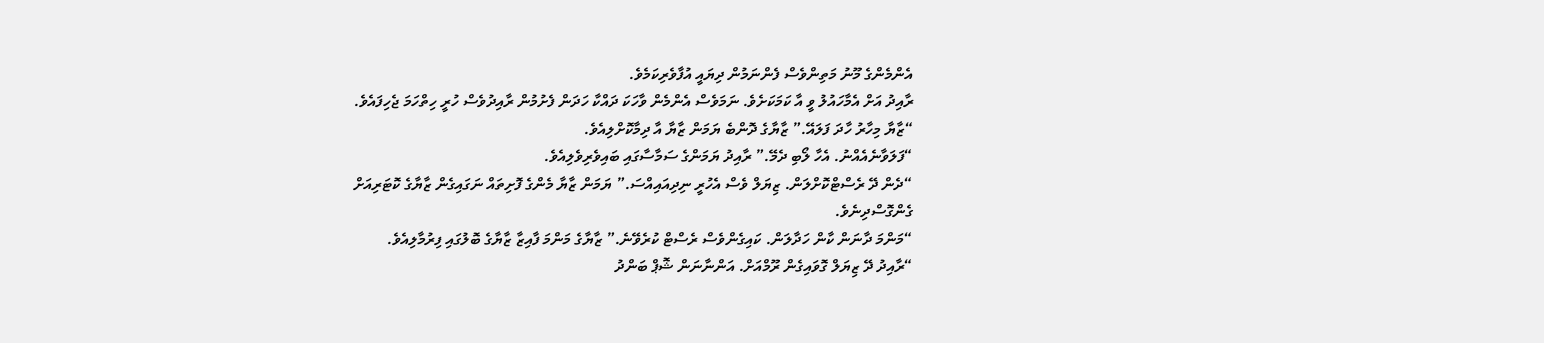އެންމެންގެ މޫނު މަތިންވެސް ފެންނަމުން ދިޔައީ އުފާވެރިކަމެވެ.
ރާއިދު އަށް އެމާހައުލު ވީ އާ ކަމަކަށެވެ. ނަމަވެސް އެންމެން ވާހަކަ ދައްކާ ހަދަން ފެށުމުން ރާއިދުވެސް ހުރީ ހިތްހަމަ ޖެހިފައެވެ.
“ޒާޔާ މިހާރު ހާދަ ފަލައޭ.” ޒާޔާގެ ދޮންބެ ޔަމަން ޒާޔާ އާ ދިމާކޮށްލިއެވެ.
“ފަލަވާނެއެއްނު. އެހާ ލޯބި ދެމޭ.” ރާއިދު ޔަމަންގެ ސަމާސާގައި ބައިވެރިވެލިއެވެ.
“ދެން ދޭ ރެސްޓްކޮށްލަން. ޒިޔަލް ވެސް އެހުރީ ނިދިއައިއްސަ.” ޔަމަން ޒާޔާ މެންގެ ފޮށިތައް ނަގައިގެން ޒާޔާގެ ކޮޓަރިއަށް ގެންގޮސްދިނެވެ.
“މަންމަ ދާނަން ކާން ހަދާލަން. ކައިގެންވެސް ރެސްޓް ކުރެވޭނެ.” ޒާޔާގެ މަންމަ ފާއިޒާ ޒާޔާގެ ބޮލުގައި ފިރުމާލިއެވެ.
“ރާއިދު ދޭ ޒިޔަލް ގޮވައިގެން ރޫމްއަށް. އަންނާނަން ޝޮޕް ބަންދު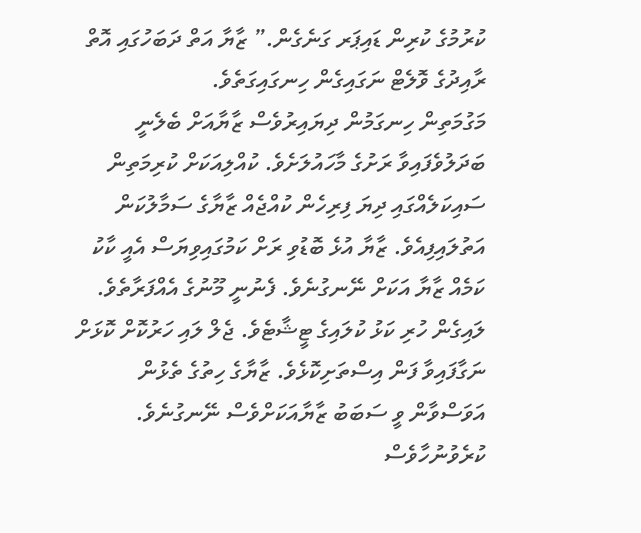ކުރުމުގެ ކުރިން ޑައިޕަރ ގަނެގެން.” ޒާޔާ އަތް ދަބަހުގައި އޮތް ރާއިދުގެ ވޮލެޓް ނަގައިގެން ހިނގައިގަތެވެ.
މަގުމަތިން ހިނގަމުން ދިޔައިރުވެސް ޒާޔާއަށް ބެލެނީ ބަދަލުވެފައިވާ ރަށުގެ މާހައުލަށެވެ. ކުއްލިއަކަށް ކުރިމަތިން ސައިކަލެއްގައި ދިޔަ ފިރިހެން ކުއްޖެއް ޒާޔާގެ ސަމާލުކަން އަތުލައިފިއެވެ. ޒާޔާ އުޅެ ބޮޑުވި ރަށް ކަމުގައިވިޔަސް އެއީ ކާކު ކަމެއް ޒާޔާ އަކަށް ނޭނގުނެވެ. ފެނުނީ މޫނުގެ އެއްފަރާތެވެ. ލައިގެން ހުރި ކަޅު ކުލައިގެ ޓީޝާޓެވެ. ޖެލް ލައި ހަރުކޮށް ކޮޅަށް ނަގާފައިވާ ފަން އިސްތަށިކޮޅެވެ. ޒާޔާގެ ހިތުގެ ތެޅުން އަވަސްވާން ވީ ސަބަބު ޒާޔާއަކަށްވެސް ނޭނގުނެވެ. ކުރެވުނުހާވެސް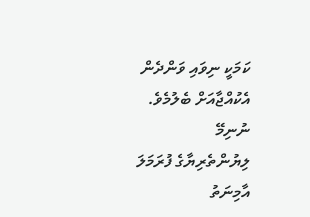ކަމަކީ ނިވައި ވަންދެން އެކުއްޖާއަށް ބެލުމެވެ.
ނުނިމޭ
ލިޔުންތެރިޔާގެ ފުރަމަލަ
އާމިނަތު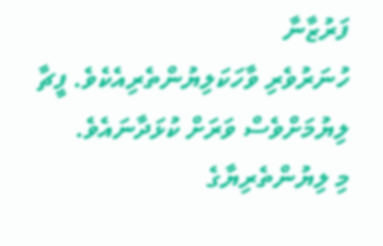ފަރުޒާނާ
ހުނަރުވެރި ވާހަކަލިޔުންތެރިއެކެވެ. ފީޗާ ލިޔުމަށްވެސް ވަރަށް ކުޅަދާނައެވެ.
މި ލިޔުންތެރިޔާގެ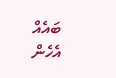ބައެއް އެހެން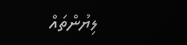ލިޔުންތައް